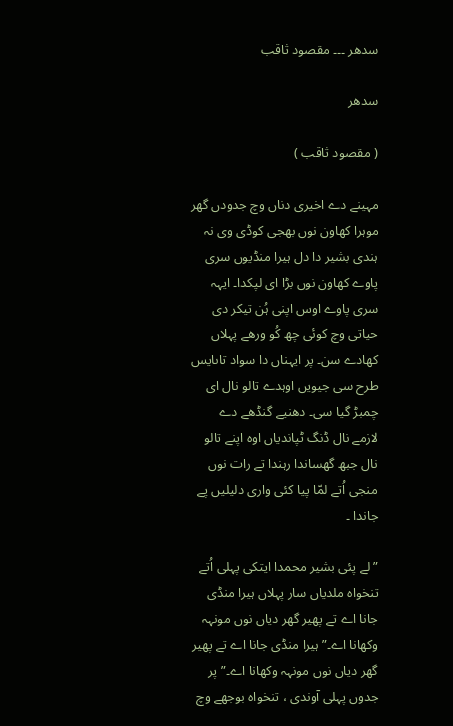سدھر ۔۔۔ مقصود ثاقب

سدھر

( مقصود ثاقب )

مہینے دے اخیری دناں وچ جدودں گھر موہرا کھاون نوں بھجی کوڈی وی نہ ہندی بشیر دا دل ہیرا منڈیوں سری پاوے کھاون نوں بڑا ای لپکدا۔ ایہہ سری پاوے اوس اپنی ہُن تیکر دی حیاتی وچ کوئی چھ کُو ورھے پہلاں کھادے سن۔ پر ایہناں دا سواد تاںایس طرح سی جیویں اوہدے تالو نال ای چمبڑ گیا سی۔ دھنیے گنڈھے دے لازمے نال ڈنگ ٹپاندیاں اوہ اپنے تالو نال جبھ گھساندا رہندا تے رات نوں منجی اُتے لمّا پیا کئی واری دلیلیں پے جاندا ۔

” لے پئی بشیر محمدا ایتکی پہلی اُتے تنخواہ ملدیاں سار پہلاں ہیرا منڈی جانا اے تے پھیر گھر دیاں نوں مونہہ وکھانا اے۔”ہیرا منڈی جانا اے تے پھیر گھر دیاں نوں مونہہ وکھانا اے۔”پر جدوں پہلی آوندی ، تنخواہ بوجھے وچ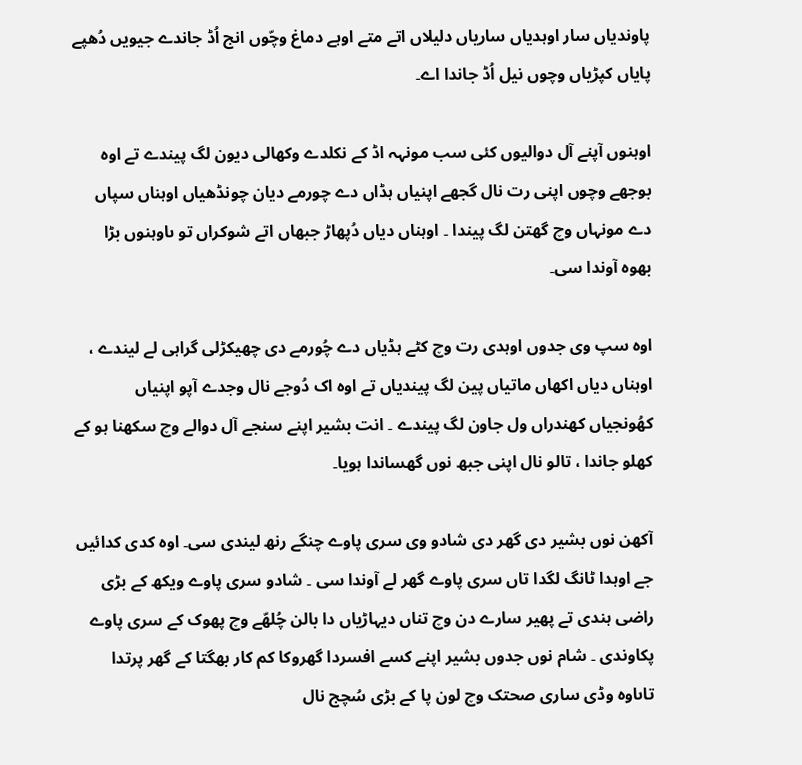پاوندیاں سار اوہدیاں ساریاں دلیلاں اتے متے اوہے دماغ وچّوں انج اُڈ جاندے جیویں دُھپے پایاں کپڑیاں وچوں نیل اُڈ جاندا اے۔

اوہنوں آپنے آل دوالیوں کئی سب مونہہ اڈ کے نکلدے وکھالی دیون لگ پیندے تے اوہ بوجھے وچوں اپنی رت نال گجھے اپنیاں ہڈاں دے چورمے دیان چونڈھیاں اوہناں سپاں دے مونہاں وچ گھتن لگ پیندا ۔ اوہناں دیاں دُپھاڑ جبھاں اتے شوکراں تو ںاوہنوں بڑا بھوہ آوندا سی۔

اوہ سپ وی جدوں اوہدی رت وچ کٹے ہڈیاں دے چُورمے دی چھیکڑلی گراہی لے لیندے ، اوہناں دیاں اکھاں ماتیاں پین لگ پیندیاں تے اوہ اک دُوجے نال وجدے آپو اپنیاں کھُونجیاں کھندراں ول جاون لگ پیندے ۔ انت بشیر اپنے سنجے آل دوالے وچ سکھنا ہو کے کھلو جاندا ، تالو نال اپنی جبھ نوں گھساندا ہویا۔

آکھن نوں بشیر دی گھر دی شادو وی سری پاوے چنگے رنھ لیندی سی۔ اوہ کدی کدائیں جے اوہدا ٹانگ لگدا تاں سری پاوے گھر لے آوندا سی ۔ شادو سری پاوے ویکھ کے بڑی راضی ہندی تے پھیر سارے دن وچ تناں دیہاڑیاں دا بالن چُلھّے وچ پھوک کے سری پاوے پکاوندی ۔ شام نوں جدوں بشیر اپنے کسے افسردا گھروکا کم کار بھگتا کے گھر پرتدا تاںاوہ وڈی ساری صحتک وچ لون پا کے بڑی سُچج نال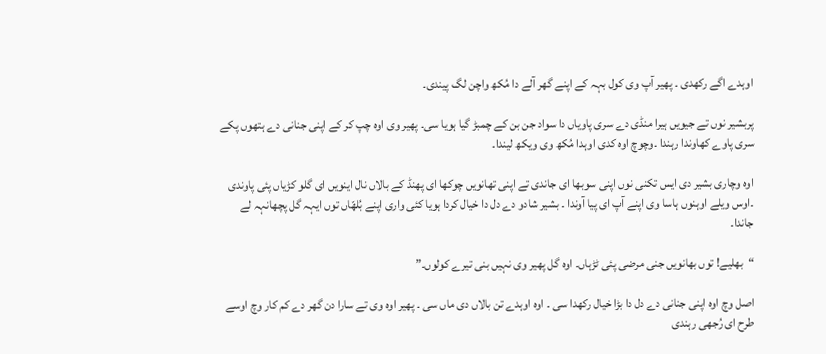اوہدے اگے رکھدی ۔ پھیر آپ وی کول بہہ کے اپنے گھر آلے دا مُکھ واچن لگ پیندی۔

پربشیر نوں تے جیویں ہیرا منڈی دے سری پاویاں دا سواد جن بن کے چمبڑ گیا ہویا سی۔ پھیر وی اوہ چپ کر کے اپنی جنانی دے ہتھوں پکے سری پاوے کھاوندا رہندا ۔وچوچ اوہ کدی اوہدا مُکھ وی ویکھ لیندا۔

اوہ وچاری بشیر دی ایس تکنی نوں اپنی سوبھا ای جاندی تے اپنی تھانویں چوکھا ای پھنڈ کے بالاں نال اینویں ای گلو کڑیاں پئی پاوندی ۔اوس ویلے اوہنوں ہاسا وی اپنے آپ ای پیا آوندا ۔ بشیر شادو دے دل دا خیال کردا ہویا کئی واری اپنے بُلھّاں توں ایہہ گل پچھانہہ لے جاندا۔

“بھلیے! توں بھانویں جنی مرضی پئی ٹڑہاں۔ اوہ گل پھیر وی نہیں بنی تیرے کولوں۔”

اصل وچ اوہ اپنی جنانی دے دل دا بڑا خیال رکھدا سی ۔ اوہ اوہدے تن بالاں دی ماں سی ۔ پھیر اوہ وی تے سارا دن گھر دے کم کار وچ اوسے طرح ای رُجھی رہندی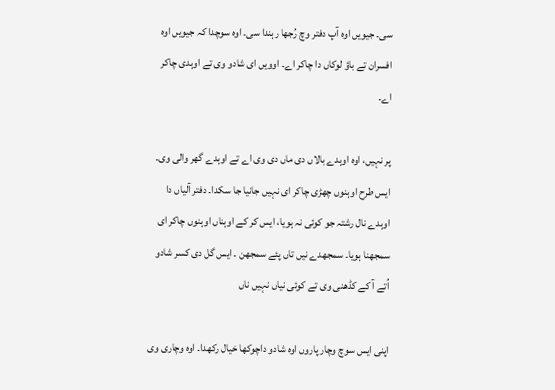سی۔ جیویں اوہ آپ دفتر وچ رُجھا رہندا سی۔ اوہ سوچدا کہ جیویں اوہ افسران تے باؤ لوکاں دا چاکر اے۔ اوویں ای شادو وی تے اوہدی چاکر اے۔

پر نہیں، اوہ اوہدے بالاں دی ماں دی وی اے تے اوہدے گھر والی وی۔ ایس طرح اوہنوں چھڑی چاکر ای نہیں جانیا جا سکدا۔ دفتر آلیاں دا اوہدے نال رشتہ جو کوئی نہ ہویا، ایس کر کے اوہناں اوہنوں چاکر ای سمجھنا ہویا۔ سمجھدے نیں تاں پئے سمجھن ۔ ایس گل دی کسر شادو اُتے آ کے کڈھنی وی تے کوئی نیاں نہیں ناں

اپنی ایس سوچ وچار پاروں اوہ شادو داچوکھا خیال رکھدا۔ اوہ وچاری وی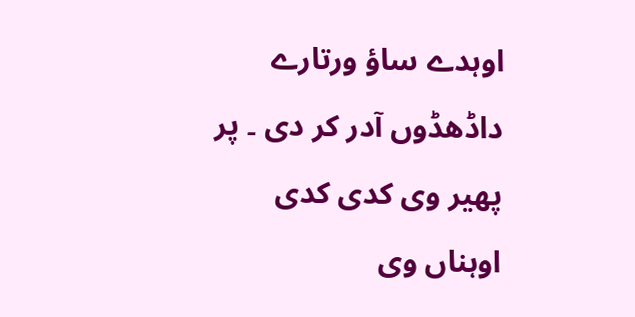اوہدے ساؤ ورتارے داڈھڈوں آدر کر دی ۔ پر پھیر وی کدی کدی اوہناں وی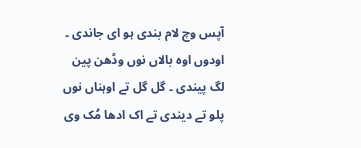آپس وچ لام بندی ہو ای جاندی ۔ اودوں اوہ بالاں نوں وڈھن پین لگ پیندی ۔ گل گل تے اوہناں نوں پلو تے دیندی تے اک ادھا مُک وی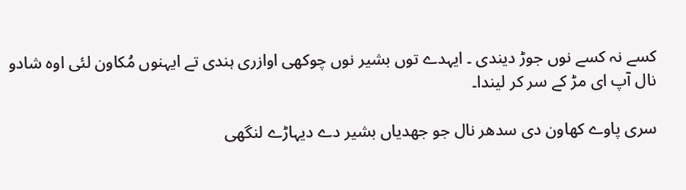کسے نہ کسے نوں جوڑ دیندی ۔ ایہدے توں بشیر نوں چوکھی اوازری ہندی تے ایہنوں مُکاون لئی اوہ شادو نال آپ ای مڑ کے سر کر لیندا۔

سری پاوے کھاون دی سدھر نال جو جھدیاں بشیر دے دیہاڑے لنگھی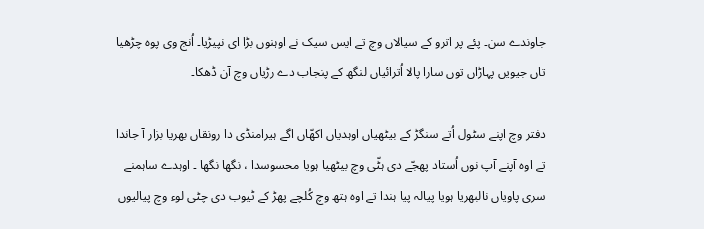جاوندے سن۔ پئے پر اترو کے سیالاں وچ تے ایس سیک نے اوہنوں بڑا ای نپیڑیا۔ اُنج وی پوہ چڑھیا تاں جیویں پہاڑاں توں سارا پالا اُترائیاں لنگھ کے پنجاب دے رڑیاں وچ آن ڈھکا۔

دفتر وچ اپنے سٹول اُتے سنگڑ کے بیٹھیاں اوہدیاں اکھّاں اگے ہیرامنڈی دا رونقاں بھریا بزار آ جاندا تے اوہ آپنے آپ نوں اُستاد پھجّے دی ہٹّی وچ بیٹھیا ہویا محسوسدا ، نگھا نگھا ۔ اوہدے ساہمنے سری پاویاں نالبھریا ہویا پیالہ پیا ہندا تے اوہ ہتھ وچ کُلچے پھڑ کے ٹیوب دی چٹی لوء وچ پیالیوں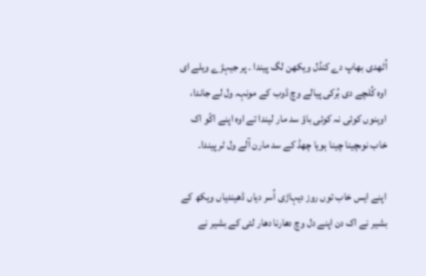اُٹھدی بھاپ دے کنڈل ویکھن لگ پیندا ۔ پر جیہڑے ویلے ای اوہ کُلچے دی بُرکی پیالے وچ ڈوب کے مونہہ ول لے جاندا، اوہنوں کوئی نہ کوئی باؤ سد مار لیندا تے اوہ اپنے اکّو اک خاب نوںچینا چینا ہویا چھڈ کے سد مارن آلے ول ٹر پیندا۔

اپنے ایس خاب توں روز دیہاڑی اُسر دیاں ڈھیندیاں ویکھ کے بشیر نے اک دن اپنے دل وچ دھارنا دھار لئی کے بشیر نے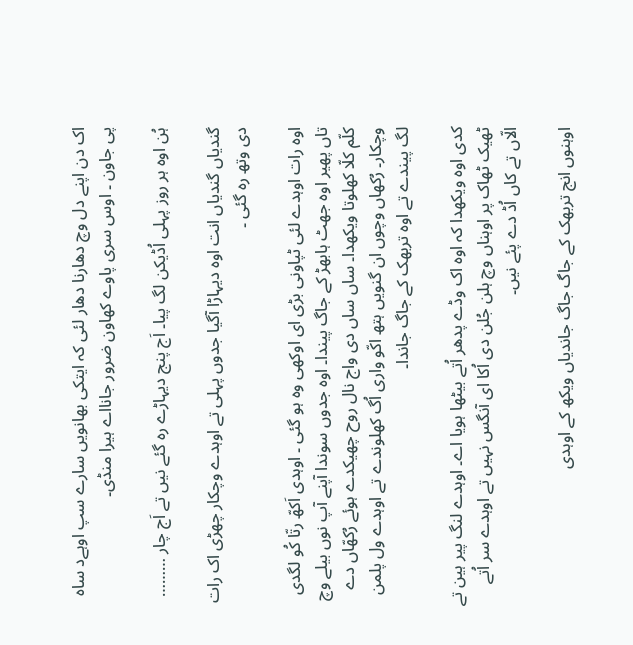اک دن اپنے دل وچ دھارنا دھار لئی کہ ایتکی بھانویں سارے سپ اوہےد ساہ پی جاون ۔ اوس سری پاوے کھاون ضرور جانااے ہیرا منڈی۔

ہُن اوہ ہر روز پہلی اُڈیکن لگ پیا۔ اَج پنج دیہاڑے رہ گئے نیں تے اَج چار ………

گندیاں گندیاں انت اوہ دیہاڑا آگیا جدوں پہلی تے اوہدے وچکار چھڑی اک رات دی وتھ رہ گئی ۔

اوہ رات اوہدے لئی ٹپاونی بڑی ای اوکھی وہ ہو گئی ۔ اوہدی اَکھّ رتّا کُو لگدی تاں پھیر اوہ جھٹ ہابھڑ کے جاگ پیندا۔ اوہ جدوں سوندا آپنے آپ نوں بیلے وچ کلّم کلّا کھلوتا ویکھدا۔ ساں ساں دی واج نال روح چھیکدے ہوئے رُکھّاں دے وچکار۔ رُکھاں وچوں ان گنویں ہتھ اکّو واری اُگ کھلوندے تے اوہدے ول پلمن لگ پیندے تے اوہ تربھک کے جاگ جاندا۔

کدی اوہ ویکھدا کہ اوہ اک وڈے پدھر اُتے بیٹھا ہویا اے۔ اوہدے لنگ پیر ہین تے ٹھیک ٹھاک پر اوہناں وچ ہلن جُلن دی اُکا ای آنگس نہیں تے اوہدے سر اُتے الّاں تے کاں اُڈ دے پئے نیں۔

اوہنوں انج تربھک کے جاگ جاگ جاندیاں ویکھ کے اوہدی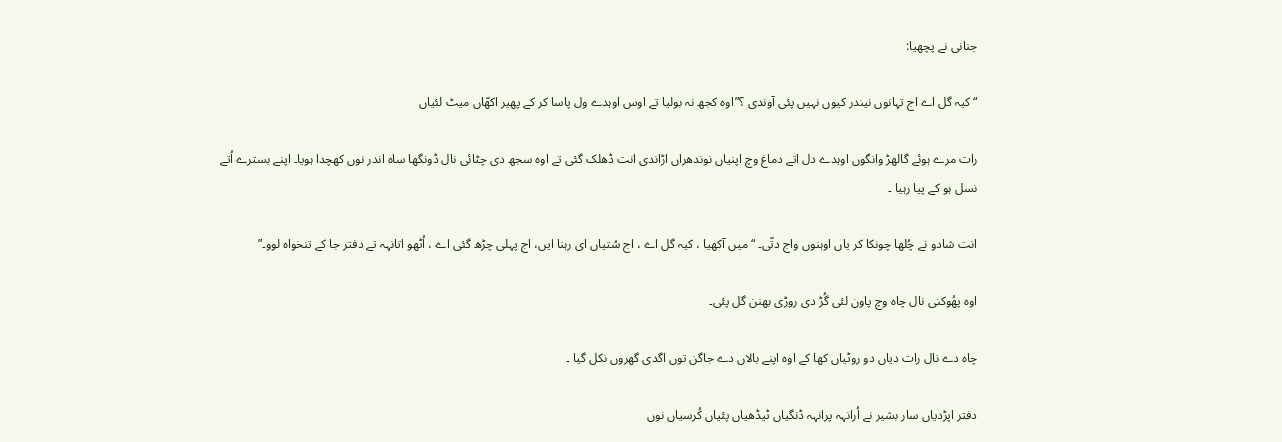جنانی نے پچھیا:

“کیہ گل اے اج تہانوں نیندر کیوں نہیں پئی آوندی ؟”اوہ کجھ نہ بولیا تے اوس اوہدے ول پاسا کر کے پھیر اکھّاں میٹ لئیاں

رات مرے ہوئے گالھڑ وانگوں اوہدے دل اتے دماغ وچ اپنیاں نوندھراں اڑاندی انت ڈھلک گئی تے اوہ سجھ دی چٹائی نال ڈونگھا ساہ اندر نوں کھچدا ہویا۔ اپنے بسترے اُتے نسل ہو کے پیا رہیا ۔

انت شادو نے چُلھا چونکا کر یاں اوہنوں واج دتّی۔ “میں آکھیا ، کیہ گل اے ، اج سُتیاں ای رہنا ایں، اج پہلی چڑھ گئی اے ، اُٹھو اتانہہ تے دفتر جا کے تنخواہ لوو۔”

اوہ پھُوکنی نال چاہ وچ پاون لئی گُڑ دی روڑی بھنن گل پئی۔

چاہ دے نال رات دیاں دو روٹیاں کھا کے اوہ اپنے بالاں دے جاگن توں اگدی گھروں نکل گیا ۔

دفتر اپڑدیاں سار بشیر نے اُرانہہ پرانہہ ڈنگیاں ٹیڈھیاں پئیاں کُرسیاں نوں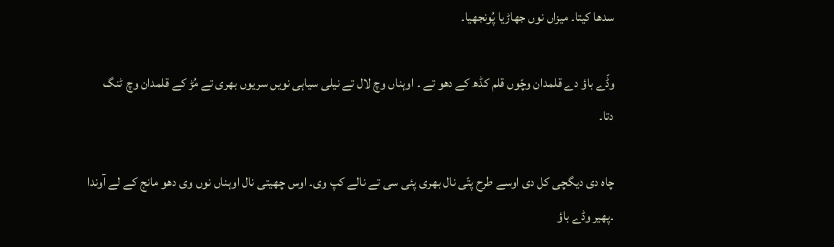سدھا کیتا۔ میزاں نوں جھاڑیا پُونجھیا۔

وڈّے باؤ دے قلمدان وچّوں قلم کڈھ کے دھو تے ۔ اوہناں وچ لال تے نیلی سیاہی نویں سریوں بھری تے مُڑ کے قلمدان وچ ٹنگ دتا۔

چاہ دی دیگچی کل دی اوسے طرح پتّی نال بھری پئی سی تے نالے کپ وی۔ اوس چھیتی نال اوہناں نوں وی دھو مانج کے لے آوندا ۔پھیر وڈے باؤ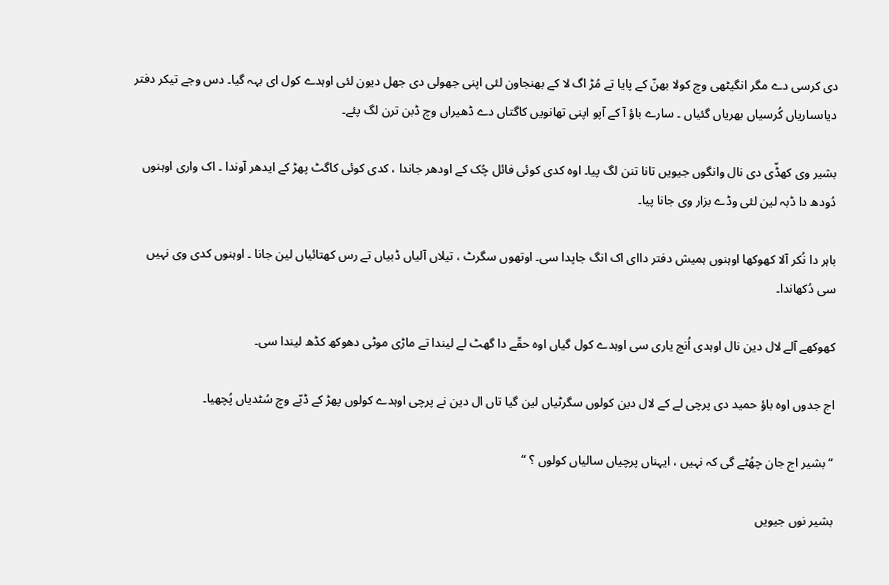دی کرسی دے مگر انگیٹھی وچ کولا بھنّ کے پایا تے مُڑ اگ لا کے بھنجاون لئی اپنی جھولی دی جھل دیون لئی اوہدے کول ای بہہ گیا۔ دس وجے تیکر دفتر دیاںساریاں کُرسیاں بھریاں گئیاں ۔ سارے باؤ آ کے آپو اپنی تھانویں کاگتاں دے ڈھیراں وچ ڈبن ترن لگ پئے۔

بشیر وی کھڈّی دی نال وانگوں جیویں تانا تنن لگ پیا۔ اوہ کدی کوئی فائل چُک کے اودھر جاندا ، کدی کوئی کاگٹ پھڑ کے ایدھر آوندا ۔ اک واری اوہنوں دُودھ دا ڈبہ لین لئی وڈے بزار وی جانا پیا۔

باہر دا نُکر آلا کھوکھا اوہنوں ہمیش دفتر داای اک انگ جاپدا سی۔ اوتھوں سگرٹ ، تیلاں آلیاں ڈبیاں تے رس کھتائیاں لین جانا ۔ اوہنوں کدی وی نہیں سی دُکھاندا۔

کھوکھے آلے لال دین نال اوہدی اُنج یاری سی اوہدے کول گیاں اوہ حقّے دا گھٹ لے لیندا تے ماڑی موٹی دھوکھ کڈھ لیندا سی۔

اج جدوں اوہ باؤ حمید دی پرچی لے کے لال دین کولوں سگرٹیاں لین گیا تاں ال دین نے پرچی اوہدے کولوں پھڑ کے ڈبّے وچ سُٹدیاں پُچھیا۔

“بشیر اج جان چھُٹے گی کہ نہیں ، ایہناں پرچیاں سالیاں کولوں ؟ “

بشیر نوں جیویں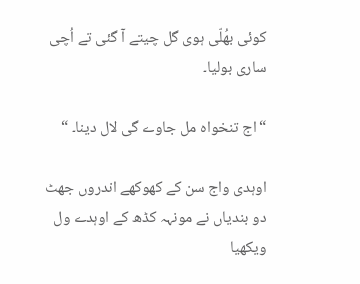کوئی بھُلّی ہوی گل چیتے آ گئی تے اُچی ساری بولیا۔

“اج تنخواہ مل جاوے گی لال دینا۔ “

اوہدی واج سن کے کھوکھے اندروں جھٹ دو بندیاں نے مونہہ کڈھ کے اوہدے ول ویکھیا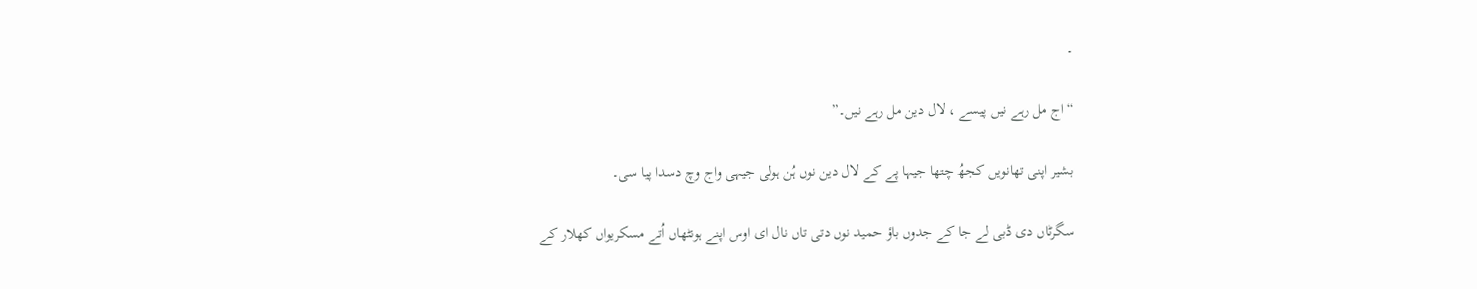۔

“اج مل رہے نیں پیسے ، لال دین مل رہے نیں۔”

بشیر اپنی تھانویں کجھُ چتھا جیہا پے کے لال دین نوں ہُن ہولی جیہی واج وچ دسدا پیا سی۔

سگرٹاں دی ڈبی لے جا کے جدوں باؤ حمید نوں دتی تاں نال ای اوس اپنے ہونٹھاں اُتے مسکریواں کھلار کے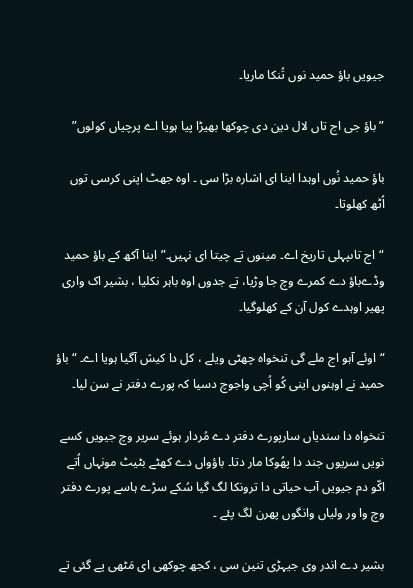جیویں باؤ حمید نوں تُنکا ماریا۔

” باؤ جی اج تاں لال دین دی چوکھا بھیڑا پیا ہویا اے پرچیاں کولوں”

باؤ حمید نُوں اوہدا اینا ای اشارہ بڑا سی ۔ اوہ جھٹ اپنی کرسی توں اُٹھ کھلوتا۔

“اج تاںپہلی تاریخ اے۔ مینوں تے چیتا ای نہیں۔”اینا آکھ کے باؤ حمید وڈےباؤ دے کمرے وچ جا وڑیا، تے جدوں اوہ باہر نکلیا ، بشیر اک واری پھیر اوہدے کول آن کے کھلوگیا۔

“اوئے آہو اج ملے گی تنخواہ چھٹی ویلے ، کل دا کیش آگیا ہویا اے۔ “باؤ حمید نے اوہنوں اینی کُو اُچی واجوچ دسیا کہ پورے دفتر نے سن لیا۔

تنخواہ دا سندیاں سارپورے دفتر دے مُردار ہوئے سریر وچ جیویں کسے نویں سریوں جند دا پھُوکا مار دتا۔ باؤواں دے کھٹے بٹیٹ مونہاں اُتے اکّو دم جیویں آب حیاتی دا ترونکا لگ گیا سُکے سڑے ہاسے پورے دفتر وچ وا ور ولیاں وانگوں پھرن لگ پئے ۔

بشیر دے اندر وی جیہڑی تنین سی ، کجھ چوکھی ای مَٹھی پے گئی تے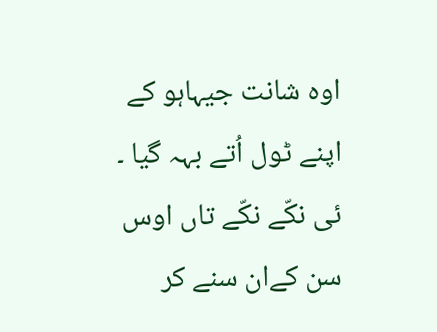اوہ شانت جیہاہو کے اپنے ٹول اُتے بہہ گیا ۔ ئی نکّے نکّے تاں اوس سن کےان سنے کر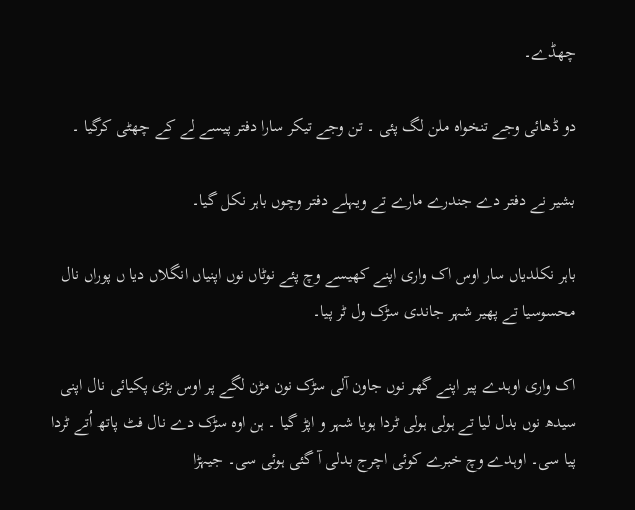چھڈے۔

دو ڈھائی وجے تنخواہ ملن لگ پئی ۔ تن وجے تیکر سارا دفتر پیسے لے کے چھٹی کرگیا ۔

بشیر نے دفتر دے جندرے مارے تے ویہلے دفتر وچوں باہر نکل گیا۔

باہر نکلدیاں سار اوس اک واری اپنے کھیسے وچ پئے نوٹاں نوں اپنیاں انگلاں دیا ں پوراں نال محسوسیا تے پھیر شہر جاندی سڑک ول ٹر پیا۔

اک واری اوہدے پیر اپنے گھر نوں جاون آلی سڑک نون مڑن لگے پر اوس بڑی پکیائی نال اپنی سیدھ نوں بدل لیا تے ہولی ہولی ٹردا ہویا شہر و اپڑ گیا ۔ ہن اوہ سڑک دے نال فٹ پاتھ اُتے ٹردا پیا سی۔ اوہدے وچ خبرے کوئی اچرج بدلی آ گئی ہوئی سی۔ جیہڑا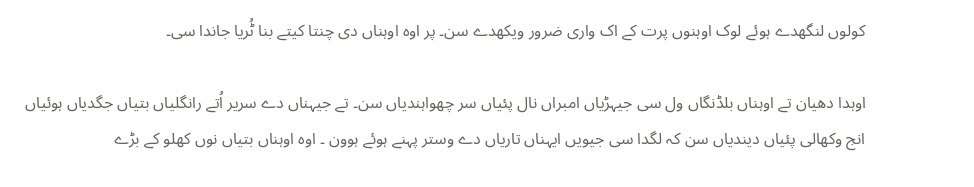کولوں لنگھدے ہوئے لوک اوہنوں پرت کے اک واری ضرور ویکھدے سن۔ پر اوہ اوہناں دی چنتا کیتے بنا ٹُریا جاندا سی۔

اوہدا دھیان تے اوہناں بلڈنگاں ول سی جیہڑیاں امبراں نال پئیاں سر چھواہندیاں سن۔ تے جیہناں دے سریر اُتے رانگلیاں بتیاں جگدیاں ہوئیاں انج وکھالی پئیاں دیندیاں سن کہ لگدا سی جیویں ایہناں تاریاں دے وستر پہنے ہوئے ہوون ۔ اوہ اوہناں بتیاں نوں کھلو کے بڑے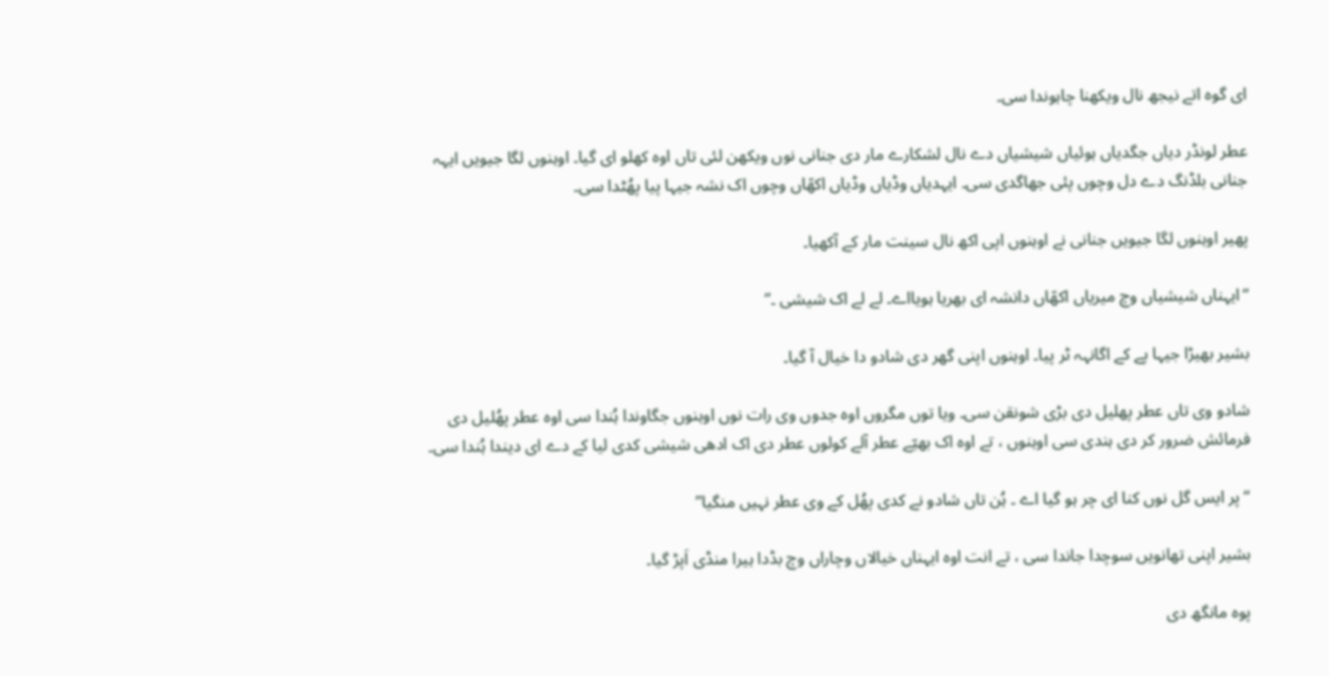ای گوہ اتے نیجھ نال ویکھنا چاہوندا سی۔

عطر لونڈر دیاں جگدیاں ہوئیاں شیشیاں دے نال لشکارے مار دی جنانی نوں ویکھن لئی تاں اوہ کھلو ای گیا۔ اوہنوں لگا جیویں ایہہ جنانی بلڈنگ دے دل وچوں پئی جھاگدی سی۔ ایہدیاں وڈیاں وڈیاں اکھّاں وچوں اک نشہ جیہا پیا پھُٹدا سی۔

پھیر اوہنوں لگا جیویں جنانی نے اوہنوں اپی اکھ نال سینت مار کے آکھیا۔

“ایہناں شیشیاں وچ میریاں اکھّاں دانشہ ای بھریا ہویااے۔ لے لے اک شیشی ۔”

بشیر بھیڑا جیہا پے کے اگانہہ ٹر پیا۔ اوہنوں اپنی گھر دی شادو دا خیال آ گیا۔

شادو وی تاں عطر پھلیل دی بڑی شونقن سی۔ ویا توں مگروں اوہ جدوں وی رات نوں اوہنوں جگاوندا ہُندا سی اوہ عطر پھُلیل دی فرمائش ضرور کر دی ہندی سی اوہنوں ، تے اوہ اک بھیّے عطر آلے کولوں عطر دی اک ادھی شیشی کدی لیا کے دے ای دیندا ہُندا سی۔

“پر ایس گل نوں کنا ای چر ہو گیا اے ۔ ہُن تاں شادو نے کدی پھُل کے وی عطر نہیں منگیا”

بشیر اپنی تھانویں سوچدا جاندا سی ، تے انت اوہ ایہناں خیالاں وچاراں وچ بڈدا ہیرا منڈی اَپڑ گیا۔

پوہ مانگھ دی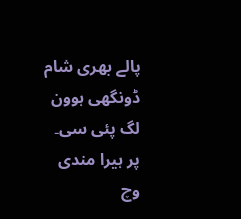پالے بھری شام ڈونگھی ہوون لگ پئی سی۔ پر ہیرا مندی وچ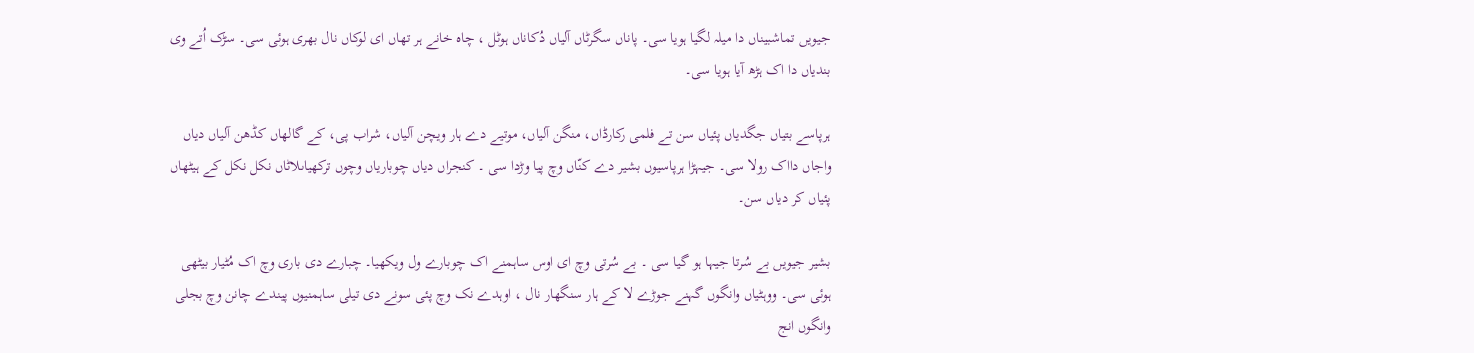جیویں تماشبیناں دا میلہ لگیا ہویا سی۔ پاناں سگرٹاں آلیاں دُکاناں ہوٹل ، چاہ خانے ہر تھاں ای لوکاں نال بھری ہوئی سی۔ سڑک اُتے وی بندیاں دا اک ہڑھ آیا ہویا سی۔

ہرپاسے بتیاں جگدیاں پئیاں سن تے فلمی رکارڈاں، منگن آلیاں، موتیے دے ہار ویچن آلیاں، شراب پی، کے گالھاں کڈھن آلیاں دیاں واجاں دااک رولا سی۔ جیہڑا ہرپاسیوں بشیر دے کنّاں وچ پیا وڑدا سی ۔ کنجراں دیاں چوباریاں وچوں ترکھیاںلاٹاں نکل نکل کے ہیٹھاں پئیاں کر دیاں سن۔

بشیر جیویں بے سُرتا جیہا ہو گیا سی ۔ بے سُرتی وچ ای اوس ساہمنے اک چوبارے ول ویکھیا۔ چبارے دی باری وچ اک مُٹیار بیٹھی ہوئی سی۔ ووہٹیاں وانگوں گہنے جوڑے لا کے ہار سنگھار نال ، اوہدے نک وچ پئی سونے دی تیلی ساہمنیوں پیندے چانن وچ بجلی وانگوں انج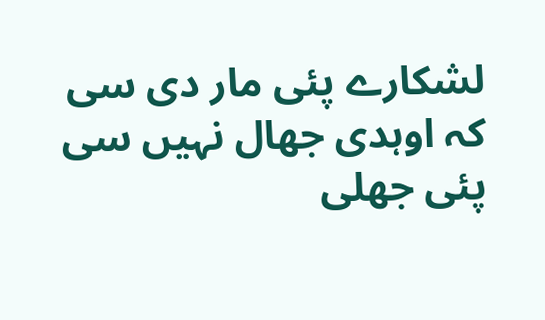لشکارے پئی مار دی سی کہ اوہدی جھال نہیں سی پئی جھلی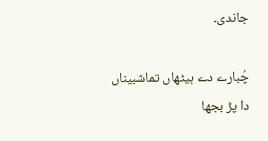جاندی۔

چُبارے دے ہیٹھاں تماشبیناں دا پڑ بجھا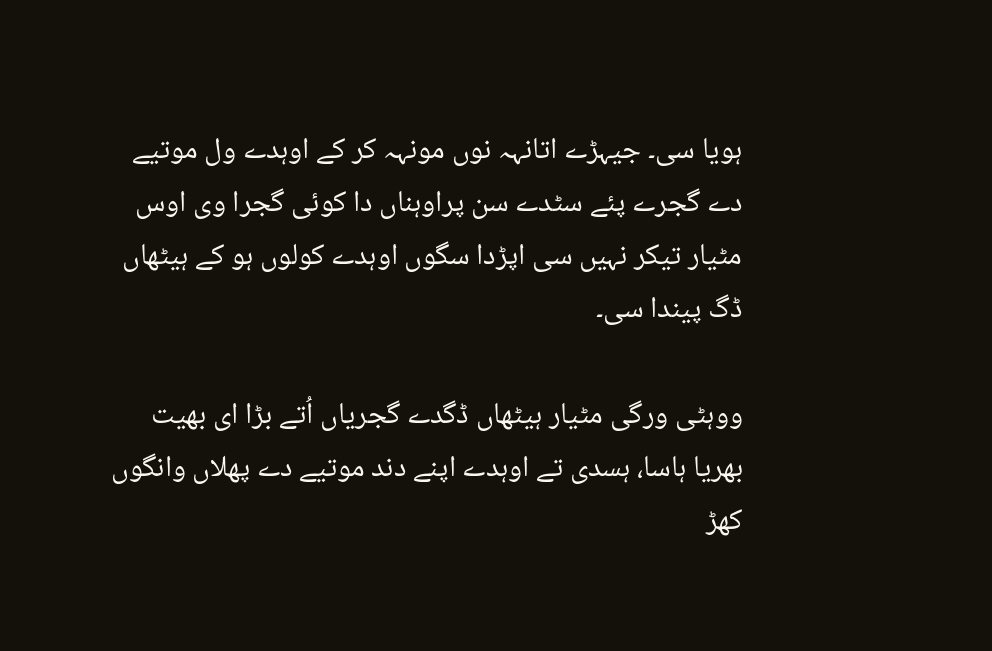ہویا سی۔ جیہڑے اتانہہ نوں مونہہ کر کے اوہدے ول موتیے دے گجرے پئے سٹدے سن پراوہناں دا کوئی گجرا وی اوس مٹیار تیکر نہیں سی اپڑدا سگوں اوہدے کولوں ہو کے ہیٹھاں ڈگ پیندا سی۔

ووہٹی ورگی مٹیار ہیٹھاں ڈگدے گجریاں اُتے بڑا ای بھیت بھریا ہاسا، ہسدی تے اوہدے اپنے دند موتیے دے پھلاں وانگوں کھڑ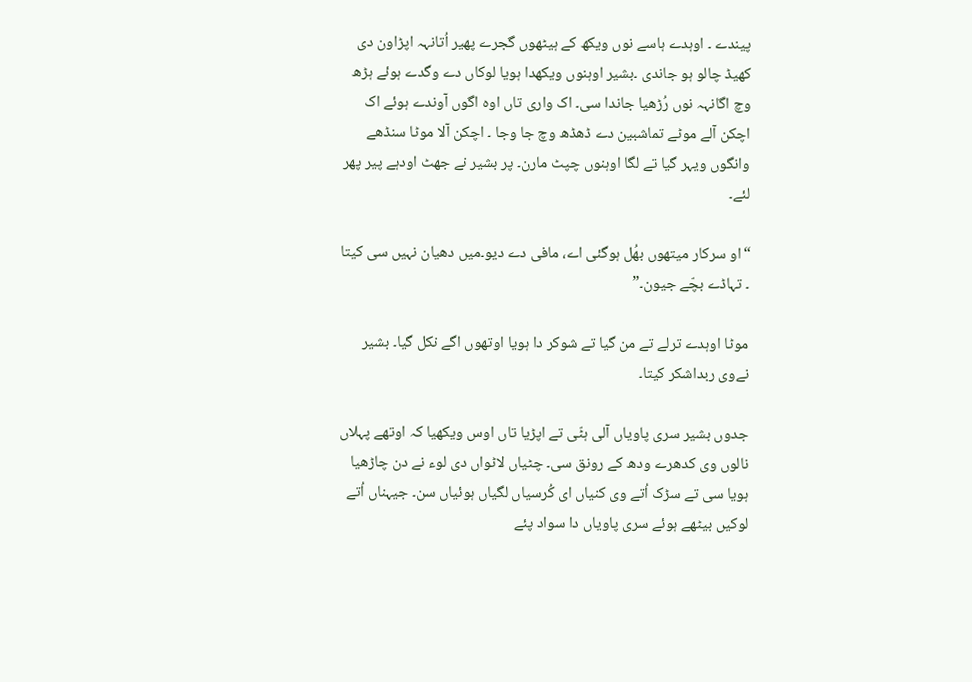پیندے ۔ اوہدے ہاسے نوں ویکھ کے ہیٹھوں گجرے پھیر اُتانہہ اپڑاون دی کھیڈ چالو ہو جاندی ۔بشیر اوہنوں ویکھدا ہویا لوکاں دے وگدے ہوئے ہڑھ وچ اگانہہ نوں رُڑھیا جاندا سی۔ اک واری تاں اوہ اگوں آوندے ہوئے اک اچکن آلے موٹے تماشبین دے ڈھڈھ وچ جا وجا ۔ اچکن آلا موٹا سنڈھے وانگوں ویہر گیا تے لگا اوہنوں چپٹ مارن۔ پر بشیر نے جھٹ اودہے پیر پھر لئے۔

“او سرکار میتھوں بھُل ہوگئی اے، مافی دے دیو۔میں دھیان نہیں سی کیتا ۔ تہاڈے بچّے جیون۔”

موٹا اوہدے ترلے تے من گیا تے شوکر دا ہویا اوتھوں اگے نکل گیا۔ بشیر نےوی ربداشکر کیتا۔

جدوں بشیر سری پاویاں آلی ہٹّی تے اپڑیا تاں اوس ویکھیا کہ اوتھے پہلاں نالوں وی کدھرے ودھ کے رونق سی۔ چٹیاں لاٹواں دی لوء نے دن چاڑھیا ہویا سی تے سڑک اُتے وی کنیاں ای کُرسیاں لگیاں ہوئیاں سن۔ جیہناں اُتے لوکیں بیٹھے ہوئے سری پاویاں دا سواد پئے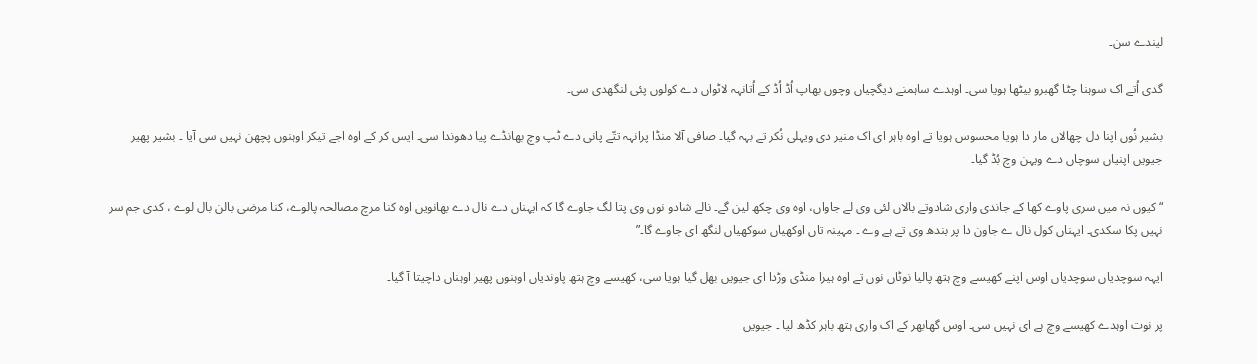لیندے سن۔

گدی اُتے اک سوہنا چٹا گھبرو بیٹھا ہویا سی۔ اوہدے ساہمنے دیگچیاں وچوں بھاپ اُڈ اُڈ کے اُتانہہ لاٹواں دے کولوں پئی لنگھدی سی۔

بشیر نُوں اپنا دل چھالاں مار دا ہویا محسوس ہویا تے اوہ باہر ای اک منیر دی ویہلی نُکر تے بہہ گیا۔ صافی آلا منڈا پرانہہ تتّے پانی دے ٹپ وچ بھانڈے پیا دھوندا سی۔ ایس کر کے اوہ اجے تیکر اوہنوں پچھن نہیں سی آیا ۔ بشیر پھیر جیویں اپنیاں سوچاں دے ویہن وچ بُڈ گیا۔

“کیوں نہ میں سری پاوے کھا کے جاندی واری شادوتے بالاں لئی وی لے جاواں، اوہ وی چکھ لین گے۔ نالے شادو نوں وی پتا لگ جاوے گا کہ ایہناں دے نال دے بھانویں اوہ کنا مرچ مصالحہ پالوے، کنا مرضی بالن بال لوے ، کدی جم سر نہیں پکا سکدی۔ ایہناں کول نال ے جاون دا پر بندھ وی تے ہے وے ۔ مہینہ تاں اوکھیاں سوکھیاں لنگھ ای جاوے گا۔”

ایہہ سوچدیاں سوچدیاں اوس اپنے کھیسے وچ ہتھ پالیا نوٹاں نوں تے اوہ ہیرا منڈی وڑدا ای جیویں بھل گیا ہویا سی، کھیسے وچ ہتھ پاوندیاں اوہنوں پھیر اوہناں داچیتا آ گیا۔

پر نوت اوہدے کھیسے وچ ہے ای نہیں سی۔ اوس گھابھر کے اک واری ہتھ باہر کڈھ لیا ۔ جیویں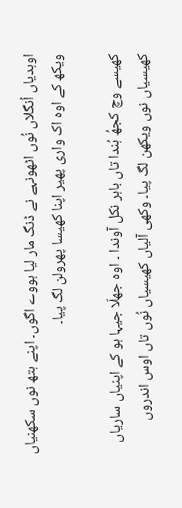اوہدیاں اُنگلاں نُوں اٹھونہے نے ڈنگ مار لیا ہووے اگوں۔ اپنے ہتھ نوں سکھنیاں ویکھ کے اوہ اک واری پھیر اپنا کھیسا پھرولن لگ پیا۔

کھیسے وچ کجھُ ہُندا تاں باہر نکل آوندا ۔ اوہ جھلّا جیہا ہو کے اپنیاں ساریاں کھیسیاں نوں ویکھن لگ پیا۔ وکھی آلیاں کھیسیاں نُوں تاں اوس اندروں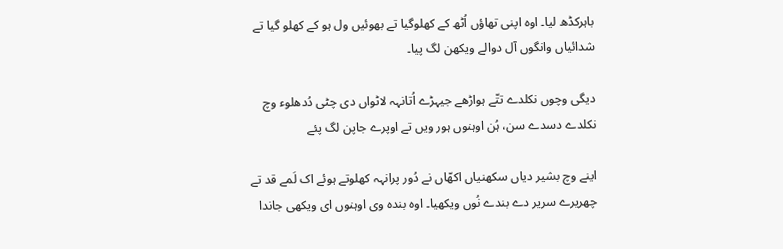باہرکڈھ لیا۔ اوہ اپنی تھاؤں اُٹھ کے کھلوگیا تے بھوئیں ول ہو کے کھلو گیا تے شدائیاں وانگوں آل دوالے ویکھن لگ پیا۔

دیگی وچوں نکلدے تتّے ہواڑھے جیہڑے اُتانہہ لاٹواں دی چٹی دُدھلوء وچ نکلدے دسدے سن، ہُن اوہنوں ہور ویں تے اوپرے جاپن لگ پئے

اینے وچ بشیر دیاں سکھنیاں اکھّاں نے دُور پرانہہ کھلوتے ہوئے اک لَمے قد تے چھریرے سریر دے بندے نُوں ویکھیا۔ اوہ بندہ وی اوہنوں ای ویکھی جاندا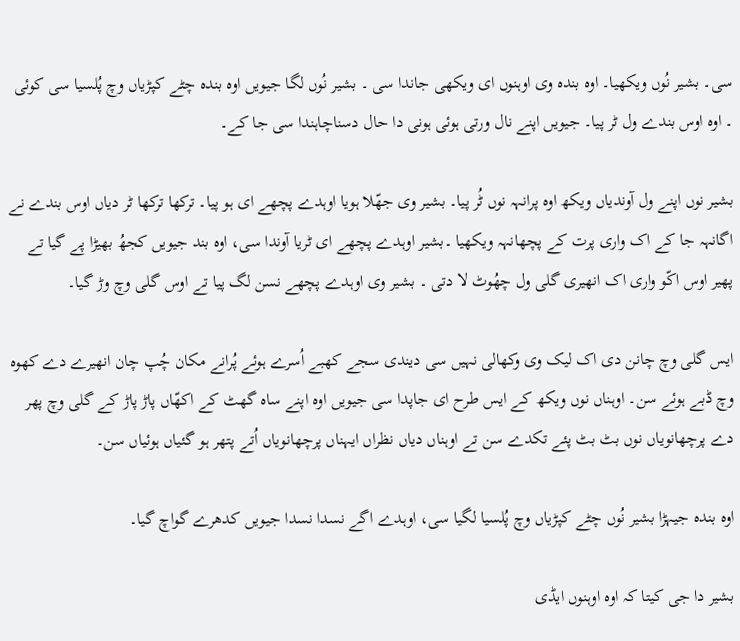سی۔ بشیر نُوں ویکھیا۔ اوہ بندہ وی اوہنوں ای ویکھی جاندا سی ۔ بشیر نُوں لگا جیویں اوہ بندہ چٹے کپڑیاں وچ پُلسیا سی کوئی ۔ اوہ اوس بندے ول ٹر پیا۔ جیویں اپنے نال ورتی ہوئی ہونی دا حال دسناچاہندا سی جا کے۔

بشیر نوں اپنے ول آوندیاں ویکھ اوہ پرانہہ نوں ٹُر پیا۔ بشیر وی جھّلا ہویا اوہدے پچھے ای ہو پیا۔ ترکھا ترکھا ٹر دیاں اوس بندے نے اگانہہ جا کے اک واری پرت کے پچھانہہ ویکھیا ۔بشیر اوہدے پچھے ای ٹریا آوندا سی، اوہ بند جیویں کجھُ بھیڑا پے گیا تے پھیر اوس اکّو واری اک انھیری گلی ول چھُوٹ لا دتی ۔ بشیر وی اوہدے پچھے نسن لگ پیا تے اوس گلی وچ وڑ گیا۔

ایس گلی وچ چانن دی اک لیک وی وکھالی نہیں سی دیندی سجے کھبے اُسرے ہوئے پُرانے مکان چُپ چان انھیرے دے کھوہ وچ ڈبے ہوئے سن۔ اوہناں نوں ویکھ کے ایس طرح ای جاپدا سی جیویں اوہ اپنے ساہ گھٹ کے اکھّاں پاڑ پاڑ کے گلی وچ پھر دے پرچھانویاں نوں بٹ بٹ پئے تکدے سن تے اوہناں دیاں نظراں ایہناں پرچھانویاں اُتے پتھر ہو گئیاں ہوئیاں سن۔

اوہ بندہ جیہڑا بشیر نُوں چٹے کپڑیاں وچ پُلسیا لگیا سی، اوہدے اگے نسدا نسدا جیویں کدھرے گواچ گیا۔

بشیر دا جی کیتا کہ اوہ اوہنوں ایڈی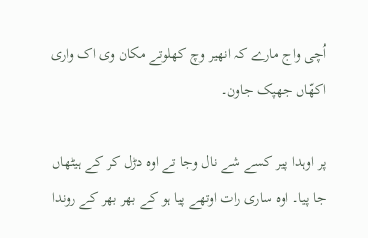اُچی واج مارے کہ انھیر وچ کھلوتے مکان وی اک واری اکھّاں جھپک جاون۔

پر اوہدا پیر کسے شے نال وجا تے اوہ دڑل کر کے ہیٹھاں جا پیا۔ اوہ ساری رات اوتھے پیا ہو کے بھر بھر کے روندا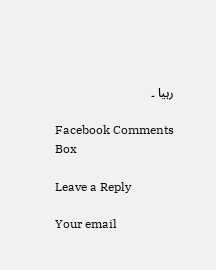رہیا ۔

Facebook Comments Box

Leave a Reply

Your email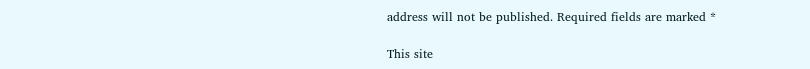address will not be published. Required fields are marked *

This site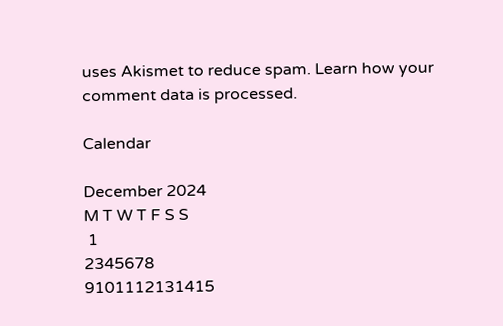uses Akismet to reduce spam. Learn how your comment data is processed.

Calendar

December 2024
M T W T F S S
 1
2345678
9101112131415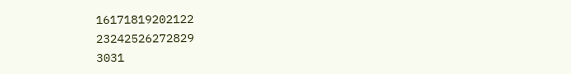16171819202122
23242526272829
3031